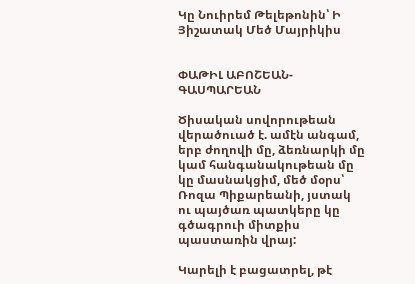Կը Նուիրեմ Թելեթոնին՝ Ի Յիշատակ Մեծ Մայրիկիս


ՓԱԹԻԼ ԱԲՈՇԵԱՆ-ԳԱՍՊԱՐԵԱՆ

Ծիսական սովորութեան վերածուած է. ամէն անգամ, երբ ժողովի մը, ձեռնարկի մը կամ հանգանակութեան մը կը մասնակցիմ, մեծ մօրս՝ Ռոզա Պիքարեանի, յստակ ու պայծառ պատկերը կը գծագրուի միտքիս պաստառին վրայ:

Կարելի է բացատրել, թէ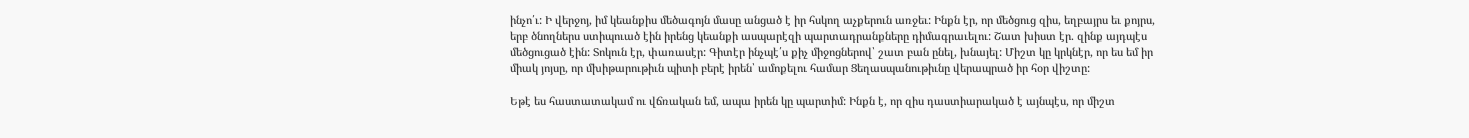ինչո՛ւ: Ի վերջոյ, իմ կեանքիս մեծագոյն մասը անցած է իր հսկող աչքերուն առջեւ: Ինքն էր, որ մեծցուց զիս, եղբայրս եւ քոյրս, երբ ծնողներս ստիպուած էին իրենց կեանքի ասպարէզի պարտադրանքները դիմագրաւելու: Շատ խիստ էր. զինք այդպէս մեծցուցած էին: Տոկուն էր, փառասէր: Գիտէր ինչպէ՛ս քիչ միջոցներով՝ շատ բան ընել, խնայել: Միշտ կը կրկնէր, որ ես եմ իր միակ յոյսը, որ մխիթարութիւն պիտի բերէ իրեն՝ ամոքելու համար Ցեղասպանութիւնը վերապրած իր հօր վիշտը:

Եթէ ես հաստատակամ ու վճռական եմ, ապա իրեն կը պարտիմ: Ինքն է, որ զիս դաստիարակած է այնպէս, որ միշտ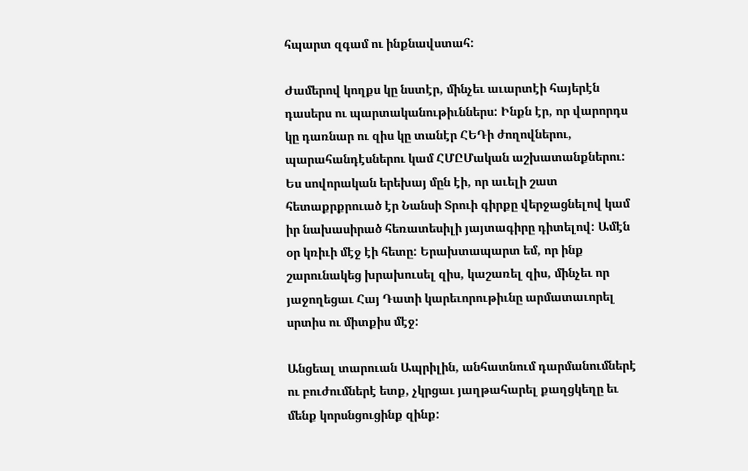հպարտ զգամ ու ինքնավստահ:

Ժամերով կողքս կը նստէր, մինչեւ աւարտէի հայերէն դասերս ու պարտականութիւններս: Ինքն էր, որ վարորդս կը դառնար ու զիս կը տանէր ՀԵԴի ժողովներու, պարահանդէսներու կամ ՀՄԸՄական աշխատանքներու: Ես սովորական երեխայ մըն էի, որ աւելի շատ հետաքրքրուած էր Նանսի Տրուի գիրքը վերջացնելով կամ իր նախասիրած հեռատեսիլի յայտագիրը դիտելով: Ամէն օր կռիւի մէջ էի հետը: Երախտապարտ եմ, որ ինք շարունակեց խրախուսել զիս, կաշառել զիս, մինչեւ որ յաջողեցաւ Հայ Դատի կարեւորութիւնը արմատաւորել սրտիս ու միտքիս մէջ:

Անցեալ տարուան Ապրիլին, անհատնում դարմանումներէ ու բուժումներէ ետք, չկրցաւ յաղթահարել քաղցկեղը եւ մենք կորսնցուցինք զինք: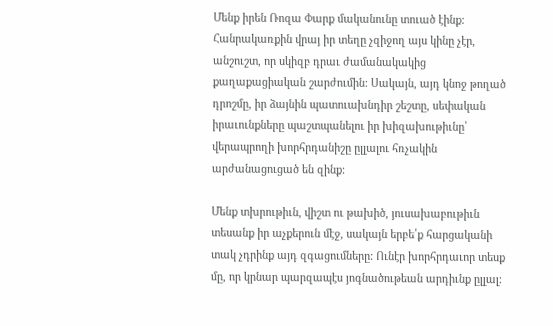Մենք իրեն Ռոզա Փարք մականունը տուած էինք: Հանրակառքին վրայ իր տեղը չզիջող այս կինը չէր, անշուշտ, որ սկիզբ դրաւ ժամանակակից քաղաքացիական շարժումին: Սակայն, այդ կնոջ թողած դրոշմը, իր ձայնին պատուախնդիր շեշտը, սեփական իրաւունքները պաշտպանելու իր խիզախութիւնը՝ վերապրողի խորհրդանիշը ըլլալու հռչակին արժանացուցած են զինք:

Մենք տխրութիւն, վիշտ ու թախիծ, յուսախաբութիւն տեսանք իր աչքերուն մէջ, սակայն երբե՛ք հարցականի տակ չդրինք այդ զգացումները: Ունէր խորհրդաւոր տեսք մը, որ կրնար պարզապէս յոգնածութեան արդիւնք ըլլալ: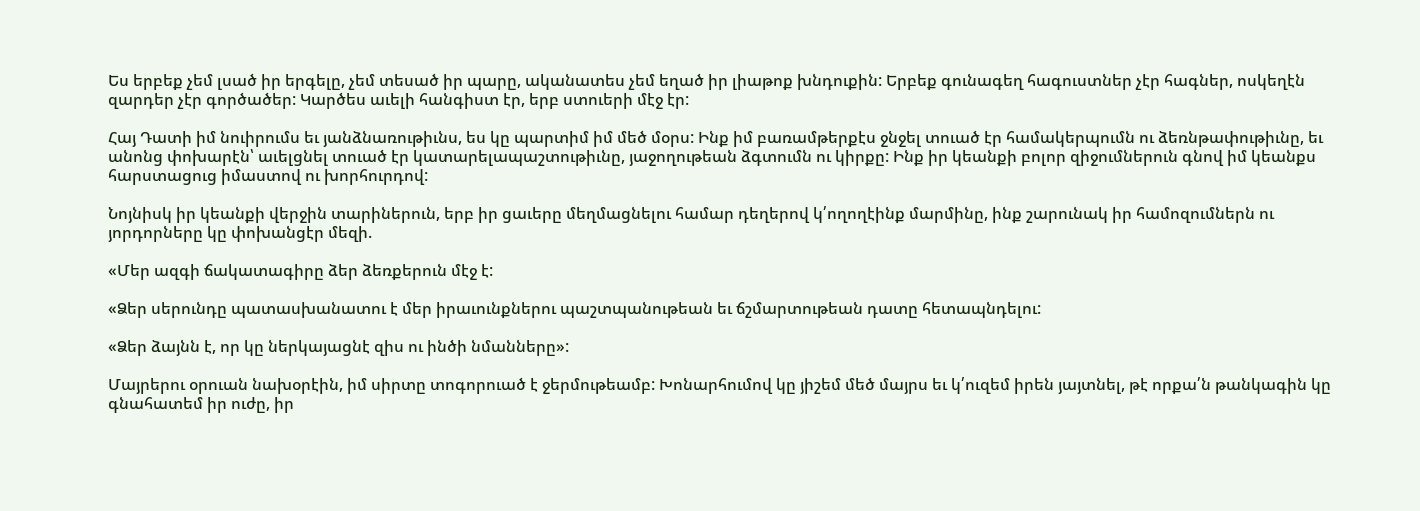Ես երբեք չեմ լսած իր երգելը, չեմ տեսած իր պարը, ականատես չեմ եղած իր լիաթոք խնդուքին: Երբեք գունագեղ հագուստներ չէր հագներ, ոսկեղէն զարդեր չէր գործածեր: Կարծես աւելի հանգիստ էր, երբ ստուերի մէջ էր:

Հայ Դատի իմ նուիրումս եւ յանձնառութիւնս, ես կը պարտիմ իմ մեծ մօրս: Ինք իմ բառամթերքէս ջնջել տուած էր համակերպումն ու ձեռնթափութիւնը, եւ անոնց փոխարէն՝ աւելցնել տուած էր կատարելապաշտութիւնը, յաջողութեան ձգտումն ու կիրքը: Ինք իր կեանքի բոլոր զիջումներուն գնով իմ կեանքս հարստացուց իմաստով ու խորհուրդով:

Նոյնիսկ իր կեանքի վերջին տարիներուն, երբ իր ցաւերը մեղմացնելու համար դեղերով կ՛ողողէինք մարմինը, ինք շարունակ իր համոզումներն ու յորդորները կը փոխանցէր մեզի.

«Մեր ազգի ճակատագիրը ձեր ձեռքերուն մէջ է:

«Ձեր սերունդը պատասխանատու է մեր իրաւունքներու պաշտպանութեան եւ ճշմարտութեան դատը հետապնդելու:

«Ձեր ձայնն է, որ կը ներկայացնէ զիս ու ինծի նմանները»:

Մայրերու օրուան նախօրէին, իմ սիրտը տոգորուած է ջերմութեամբ: Խոնարհումով կը յիշեմ մեծ մայրս եւ կ՛ուզեմ իրեն յայտնել, թէ որքա՛ն թանկագին կը գնահատեմ իր ուժը, իր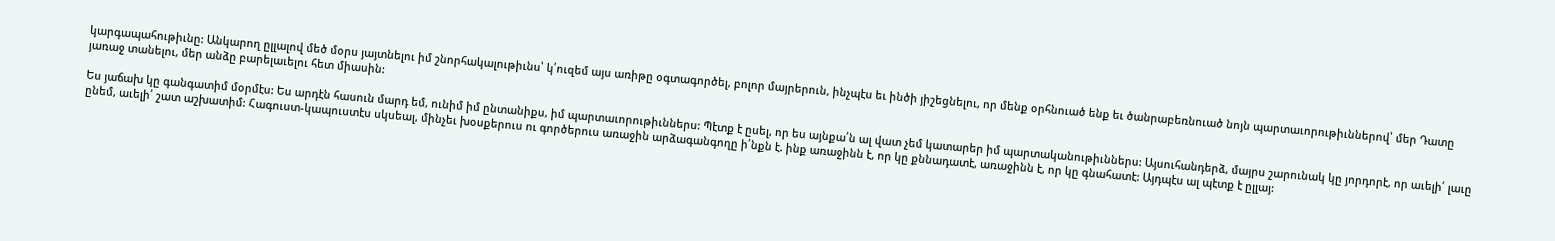կարգապահութիւնը: Անկարող ըլլալով մեծ մօրս յայտնելու իմ շնորհակալութիւնս՝ կ՛ուզեմ այս առիթը օգտագործել, բոլոր մայրերուն, ինչպէս եւ ինծի յիշեցնելու, որ մենք օրհնուած ենք եւ ծանրաբեռնուած նոյն պարտաւորութիւններով՝ մեր Դատը յառաջ տանելու, մեր անձը բարելաւելու հետ միասին:

Ես յաճախ կը գանգատիմ մօրմէս: Ես արդէն հասուն մարդ եմ, ունիմ իմ ընտանիքս, իմ պարտաւորութիւններս: Պէտք է ըսել, որ ես այնքա՛ն ալ վատ չեմ կատարեր իմ պարտականութիւններս: Այսուհանդերձ, մայրս շարունակ կը յորդորէ, որ աւելի՛ լաւը ընեմ, աւելի՛ շատ աշխատիմ: Հագուստ-կապուստէս սկսեալ, մինչեւ խօսքերուս ու գործերուս առաջին արձագանգողը ի՛նքն է. ինք առաջինն է, որ կը քննադատէ, առաջինն է, որ կը գնահատէ: Այդպէս ալ պէտք է ըլլայ: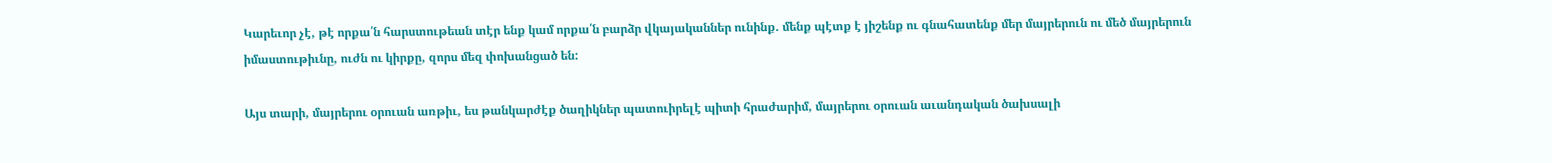Կարեւոր չէ, թէ որքա՛ն հարստութեան տէր ենք կամ որքա՛ն բարձր վկայականներ ունինք. մենք պէտք է յիշենք ու գնահատենք մեր մայրերուն ու մեծ մայրերուն իմաստութիւնը, ուժն ու կիրքը, զորս մեզ փոխանցած են:

Այս տարի, մայրերու օրուան առթիւ, ես թանկարժէք ծաղիկներ պատուիրելէ պիտի հրաժարիմ, մայրերու օրուան աւանդական ծախսալի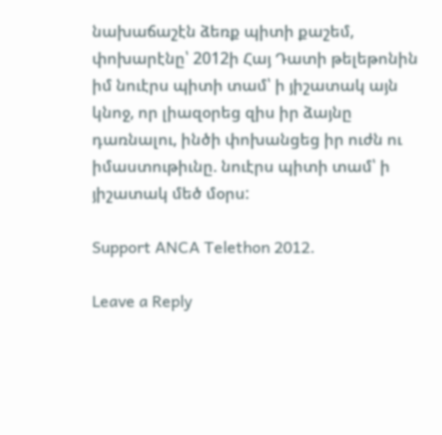նախաճաշէն ձեռք պիտի քաշեմ, փոխարէնը՝ 2012ի Հայ Դատի թելեթոնին իմ նուէրս պիտի տամ՝ ի յիշատակ այն կնոջ, որ լիազօրեց զիս իր ձայնը դառնալու, ինծի փոխանցեց իր ուժն ու իմաստութիւնը. նուէրս պիտի տամ՝ ի յիշատակ մեծ մօրս:

Support ANCA Telethon 2012.

Leave a Reply